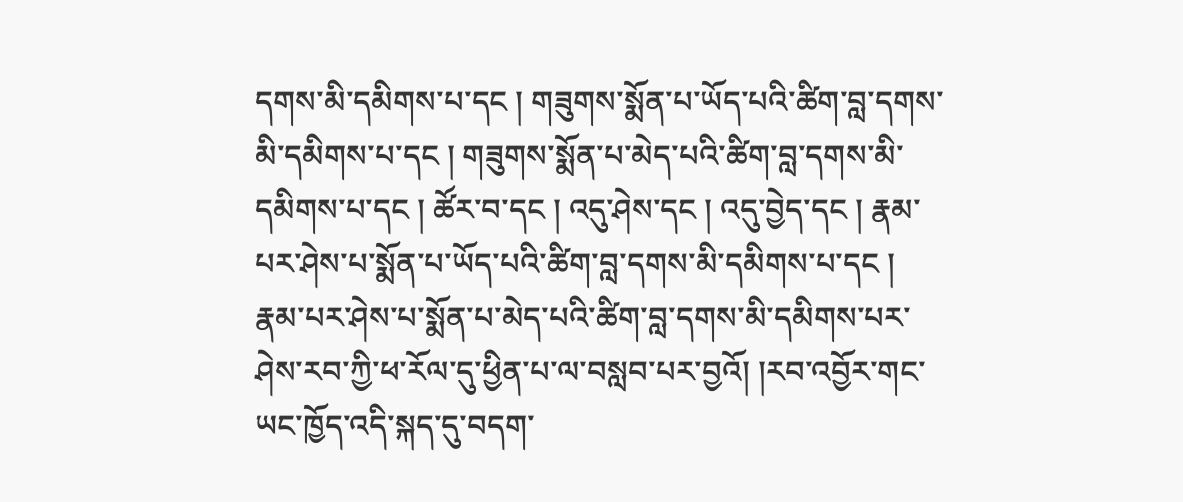དགས་མི་དམིགས་པ་དང ། གཟུགས་སྨོན་པ་ཡོད་པའི་ཚིག་བླ་དགས་མི་དམིགས་པ་དང ། གཟུགས་སྨོན་པ་མེད་པའི་ཚིག་བླ་དགས་མི་དམིགས་པ་དང ། ཚོར་བ་དང ། འདུ་ཤེས་དང ། འདུ་བྱེད་དང ། རྣམ་པར་ཤེས་པ་སྨོན་པ་ཡོད་པའི་ཚིག་བླ་དགས་མི་དམིགས་པ་དང ། རྣམ་པར་ཤེས་པ་སྨོན་པ་མེད་པའི་ཚིག་བླ་དགས་མི་དམིགས་པར་ཤེས་རབ་ཀྱི་ཕ་རོལ་དུ་ཕྱིན་པ་ལ་བསླབ་པར་བྱའོ། །རབ་འབྱོར་གང་ཡང་ཁྱོད་འདི་སྐད་དུ་བདག་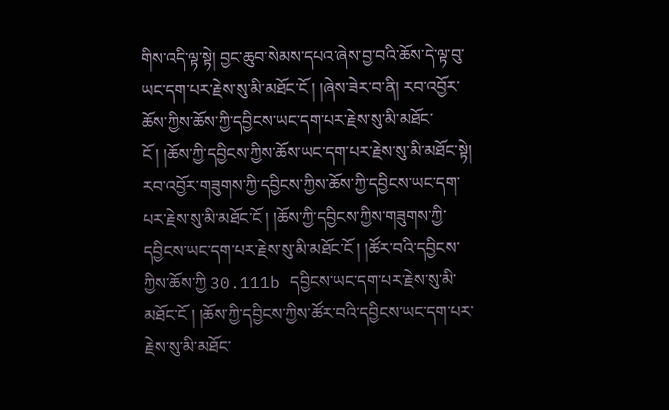གིས་འདི་ལྟ་སྟེ། བྱང་ཆུབ་སེམས་དཔའ་ཞེས་བྱ་བའི་ཆོས་དེ་ལྟ་བུ་ཡང་དག་པར་རྗེས་སུ་མི་མཐོང་ངོ ། །ཞེས་ཟེར་བ་ནི། རབ་འབྱོར་ཆོས་ཀྱིས་ཆོས་ཀྱི་དབྱིངས་ཡང་དག་པར་རྗེས་སུ་མི་མཐོང་ངོ ། །ཆོས་ཀྱི་དབྱིངས་ཀྱིས་ཆོས་ཡང་དག་པར་རྗེས་སུ་མི་མཐོང་སྟེ། རབ་འབྱོར་གཟུགས་ཀྱི་དབྱིངས་ཀྱིས་ཆོས་ཀྱི་དབྱིངས་ཡང་དག་པར་རྗེས་སུ་མི་མཐོང་ངོ ། །ཆོས་ཀྱི་དབྱིངས་ཀྱིས་གཟུགས་ཀྱི་དབྱིངས་ཡང་དག་པར་རྗེས་སུ་མི་མཐོང་ངོ ། །ཚོར་བའི་དབྱིངས་ཀྱིས་ཆོས་ཀྱི 30.111b དབྱིངས་ཡང་དག་པར་རྗེས་སུ་མི་མཐོང་ངོ ། །ཆོས་ཀྱི་དབྱིངས་ཀྱིས་ཚོར་བའི་དབྱིངས་ཡང་དག་པར་རྗེས་སུ་མི་མཐོང་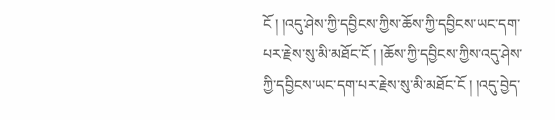ངོ ། །འདུ་ཤེས་ཀྱི་དབྱིངས་ཀྱིས་ཆོས་ཀྱི་དབྱིངས་ཡང་དག་པར་རྗེས་སུ་མི་མཐོང་ངོ ། །ཆོས་ཀྱི་དབྱིངས་ཀྱིས་འདུ་ཤེས་ཀྱི་དབྱིངས་ཡང་དག་པར་རྗེས་སུ་མི་མཐོང་ངོ ། །འདུ་བྱེད་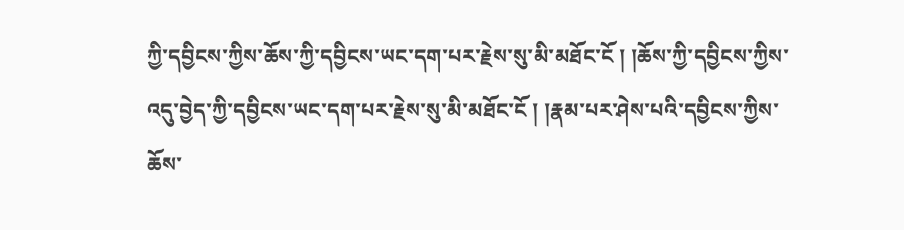ཀྱི་དབྱིངས་ཀྱིས་ཆོས་ཀྱི་དབྱིངས་ཡང་དག་པར་རྗེས་སུ་མི་མཐོང་ངོ ། །ཆོས་ཀྱི་དབྱིངས་ཀྱིས་འདུ་བྱེད་ཀྱི་དབྱིངས་ཡང་དག་པར་རྗེས་སུ་མི་མཐོང་ངོ ། །རྣམ་པར་ཤེས་པའི་དབྱིངས་ཀྱིས་ཆོས་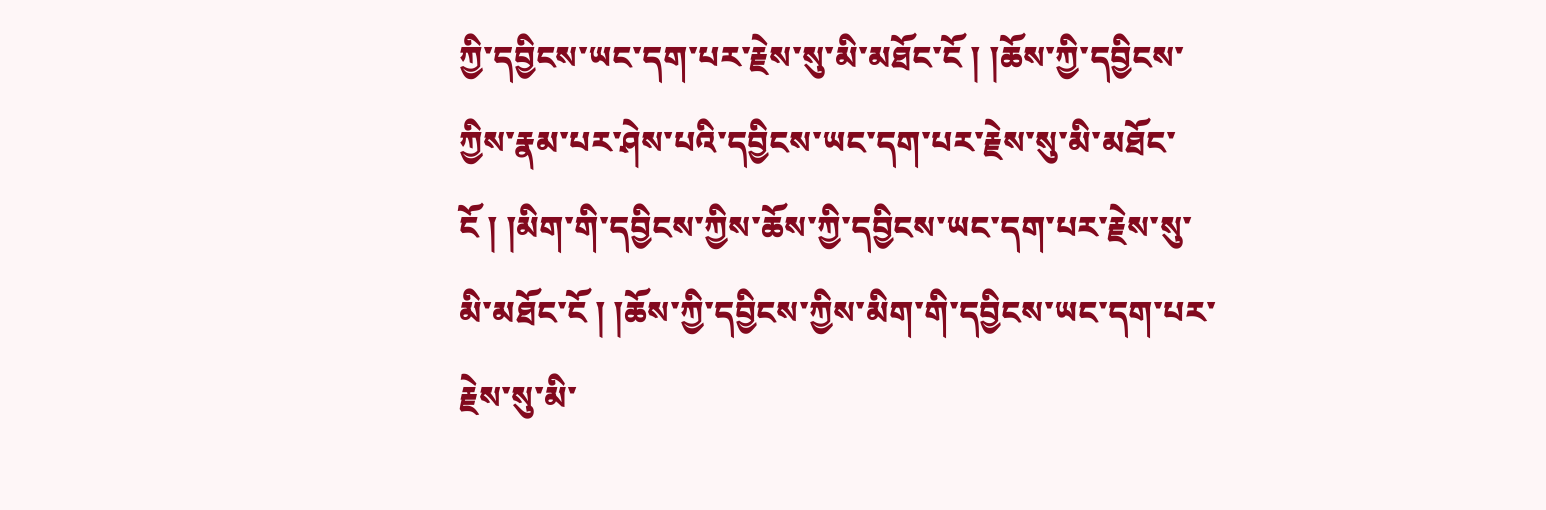ཀྱི་དབྱིངས་ཡང་དག་པར་རྗེས་སུ་མི་མཐོང་ངོ ། །ཆོས་ཀྱི་དབྱིངས་ཀྱིས་རྣམ་པར་ཤེས་པའི་དབྱིངས་ཡང་དག་པར་རྗེས་སུ་མི་མཐོང་ངོ ། །མིག་གི་དབྱིངས་ཀྱིས་ཆོས་ཀྱི་དབྱིངས་ཡང་དག་པར་རྗེས་སུ་མི་མཐོང་ངོ ། །ཆོས་ཀྱི་དབྱིངས་ཀྱིས་མིག་གི་དབྱིངས་ཡང་དག་པར་རྗེས་སུ་མི་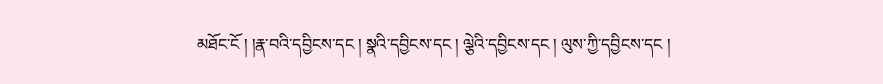མཐོང་ངོ ། །རྣ་བའི་དབྱིངས་དང ། སྣའི་དབྱིངས་དང ། ལྕེའི་དབྱིངས་དང ། ལུས་ཀྱི་དབྱིངས་དང །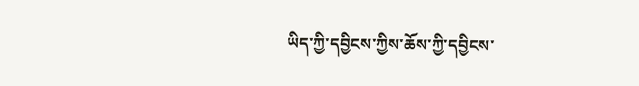ཡིད་ཀྱི་དབྱིངས་ཀྱིས་ཆོས་ཀྱི་དབྱིངས་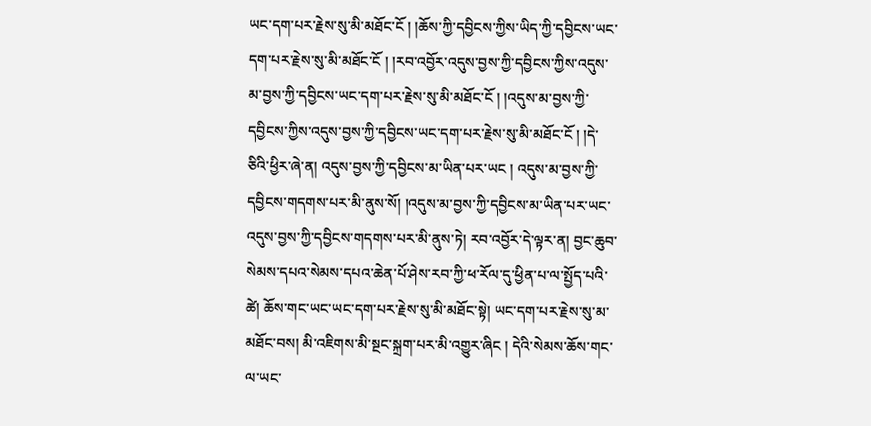ཡང་དག་པར་རྗེས་སུ་མི་མཐོང་ངོ ། །ཆོས་ཀྱི་དབྱིངས་ཀྱིས་ཡིད་ཀྱི་དབྱིངས་ཡང་དག་པར་རྗེས་སུ་མི་མཐོང་ངོ ། །རབ་འབྱོར་འདུས་བྱས་ཀྱི་དབྱིངས་ཀྱིས་འདུས་མ་བྱས་ཀྱི་དབྱིངས་ཡང་དག་པར་རྗེས་སུ་མི་མཐོང་ངོ ། །འདུས་མ་བྱས་ཀྱི་དབྱིངས་ཀྱིས་འདུས་བྱས་ཀྱི་དབྱིངས་ཡང་དག་པར་རྗེས་སུ་མི་མཐོང་ངོ ། །དེ་ཅིའི་ཕྱིར་ཞེ་ན། འདུས་བྱས་ཀྱི་དབྱིངས་མ་ཡིན་པར་ཡང ། འདུས་མ་བྱས་ཀྱི་དབྱིངས་གདགས་པར་མི་ནུས་སོ། །འདུས་མ་བྱས་ཀྱི་དབྱིངས་མ་ཡིན་པར་ཡང་འདུས་བྱས་ཀྱི་དབྱིངས་གདགས་པར་མི་ནུས་ཏེ། རབ་འབྱོར་དེ་ལྟར་ན། བྱང་ཆུབ་སེམས་དཔའ་སེམས་དཔའ་ཆེན་པོ་ཤེས་རབ་ཀྱི་ཕ་རོལ་དུ་ཕྱིན་པ་ལ་སྤྱོད་པའི་ཚེ། ཆོས་གང་ཡང་ཡང་དག་པར་རྗེས་སུ་མི་མཐོང་སྟེ། ཡང་དག་པར་རྗེས་སུ་མ་མཐོང་བས། མི་འཇིགས་མི་སྔང་སྐྲག་པར་མི་འགྱུར་ཞིང ། དེའི་སེམས་ཆོས་གང་ལ་ཡང་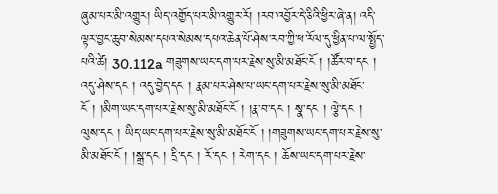ཞུམ་པར་མི་འགྱུར། ཡིད་འགྱོད་པར་མི་འགྱུར་རོ། །རབ་འབྱོར་དེ་ཅིའི་ཕྱིར་ཞེ་ན། འདི་ལྟར་བྱང་ཆུབ་སེམས་དཔའ་སེམས་དཔའ་ཆེན་པོ་ཤེས་རབ་ཀྱི་ཕ་རོལ་དུ་ཕྱིན་པ་ལ་སྤྱོད་པའི་ཚེ། 30.112a གཟུགས་ཡང་དག་པར་རྗེས་སུ་མི་མཐོང་ངོ ། །ཚོར་བ་དང ། འདུ་ཤེས་དང ། འདུ་བྱེད་དང ། རྣམ་པར་ཤེས་པ་ཡང་དག་པར་རྗེས་སུ་མི་མཐོང་ངོ ། །མིག་ཡང་དག་པར་རྗེས་སུ་མི་མཐོང་ངོ ། །རྣ་བ་དང ། སྣ་དང ། ལྕེ་དང ། ལུས་དང ། ཡིད་ཡང་དག་པར་རྗེས་སུ་མི་མཐོང་ངོ ། །གཟུགས་ཡང་དག་པར་རྗེས་སུ་མི་མཐོང་ངོ ། །སྒྲ་དང ། དྲི་དང ། རོ་དང ། རེག་དང ། ཆོས་ཡང་དག་པར་རྗེས་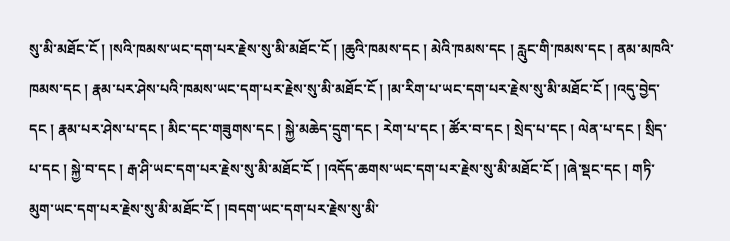སུ་མི་མཐོང་ངོ ། །སའི་ཁམས་ཡང་དག་པར་རྗེས་སུ་མི་མཐོང་ངོ ། །ཆུའི་ཁམས་དང ། མེའི་ཁམས་དང ། རླུང་གི་ཁམས་དང ། ནམ་མཁའི་ཁམས་དང ། རྣམ་པར་ཤེས་པའི་ཁམས་ཡང་དག་པར་རྗེས་སུ་མི་མཐོང་ངོ ། །མ་རིག་པ་ཡང་དག་པར་རྗེས་སུ་མི་མཐོང་ངོ ། །འདུ་བྱེད་དང ། རྣམ་པར་ཤེས་པ་དང ། མིང་དང་གཟུགས་དང ། སྐྱེ་མཆེད་དྲུག་དང ། རེག་པ་དང ། ཚོར་བ་དང ། སྲེད་པ་དང ། ལེན་པ་དང ། སྲིད་པ་དང ། སྐྱེ་བ་དང ། རྒ་ཤི་ཡང་དག་པར་རྗེས་སུ་མི་མཐོང་ངོ ། །འདོད་ཆགས་ཡང་དག་པར་རྗེས་སུ་མི་མཐོང་ངོ ། །ཞེ་སྡང་དང ། གཏི་མུག་ཡང་དག་པར་རྗེས་སུ་མི་མཐོང་ངོ ། །བདག་ཡང་དག་པར་རྗེས་སུ་མི་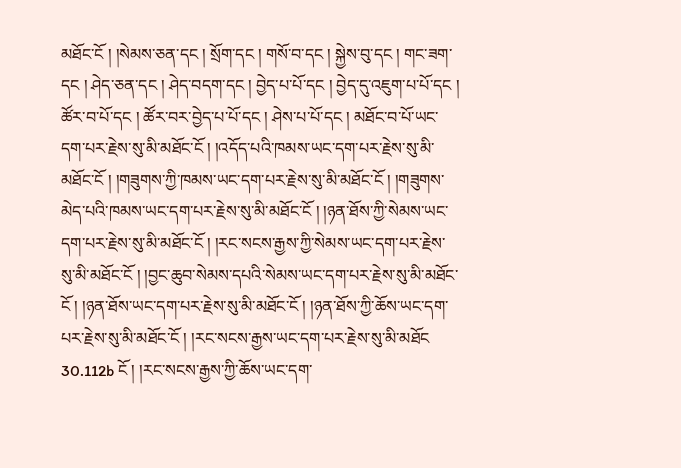མཐོང་ངོ ། །སེམས་ཅན་དང ། སྲོག་དང ། གསོ་བ་དང ། སྐྱེས་བུ་དང ། གང་ཟག་དང ། ཤེད་ཅན་དང ། ཤེད་བདག་དང ། བྱེད་པ་པོ་དང ། བྱེད་དུ་འཇུག་པ་པོ་དང ། ཚོར་བ་པོ་དང ། ཚོར་བར་བྱེད་པ་པོ་དང ། ཤེས་པ་པོ་དང ། མཐོང་བ་པོ་ཡང་དག་པར་རྗེས་སུ་མི་མཐོང་ངོ ། །འདོད་པའི་ཁམས་ཡང་དག་པར་རྗེས་སུ་མི་མཐོང་ངོ ། །གཟུགས་ཀྱི་ཁམས་ཡང་དག་པར་རྗེས་སུ་མི་མཐོང་ངོ ། །གཟུགས་མེད་པའི་ཁམས་ཡང་དག་པར་རྗེས་སུ་མི་མཐོང་ངོ ། །ཉན་ཐོས་ཀྱི་སེམས་ཡང་དག་པར་རྗེས་སུ་མི་མཐོང་ངོ ། །རང་སངས་རྒྱས་ཀྱི་སེམས་ཡང་དག་པར་རྗེས་སུ་མི་མཐོང་ངོ ། །བྱང་ཆུབ་སེམས་དཔའི་སེམས་ཡང་དག་པར་རྗེས་སུ་མི་མཐོང་ངོ ། །ཉན་ཐོས་ཡང་དག་པར་རྗེས་སུ་མི་མཐོང་ངོ ། །ཉན་ཐོས་ཀྱི་ཆོས་ཡང་དག་པར་རྗེས་སུ་མི་མཐོང་ངོ ། །རང་སངས་རྒྱས་ཡང་དག་པར་རྗེས་སུ་མི་མཐོང 30.112b ངོ ། །རང་སངས་རྒྱས་ཀྱི་ཆོས་ཡང་དག་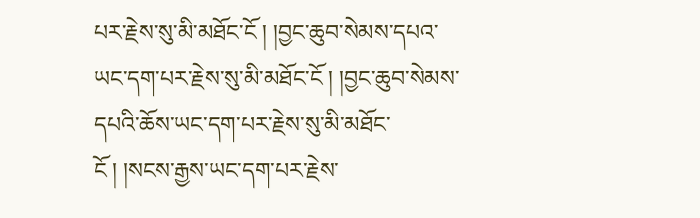པར་རྗེས་སུ་མི་མཐོང་ངོ ། །བྱང་ཆུབ་སེམས་དཔའ་ཡང་དག་པར་རྗེས་སུ་མི་མཐོང་ངོ ། །བྱང་ཆུབ་སེམས་དཔའི་ཆོས་ཡང་དག་པར་རྗེས་སུ་མི་མཐོང་ངོ ། །སངས་རྒྱས་ཡང་དག་པར་རྗེས་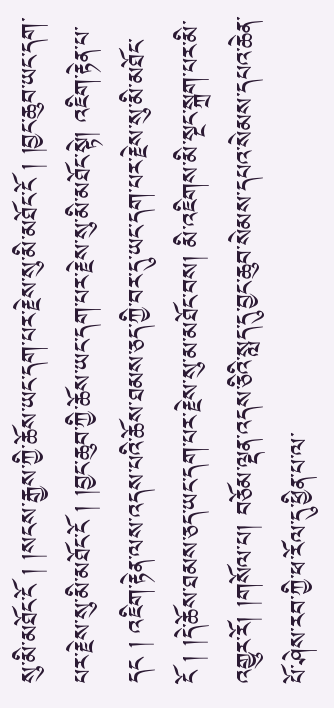སུ་མི་མཐོང་ངོ ། །སངས་རྒྱས་ཀྱི་ཆོས་ཡང་དག་པར་རྗེས་སུ་མི་མཐོང་ངོ ། །བྱང་ཆུབ་ཡང་དག་པར་རྗེས་སུ་མི་མཐོང་ངོ ། །བྱང་ཆུབ་ཀྱི་ཆོས་ཡང་དག་པར་རྗེས་སུ་མི་མཐོང་སྟེ། འཇིག་རྟེན་པ་དང ། འཇིག་རྟེན་ལས་འདས་པའི་ཆོས་ཐམས་ཅད་ཀྱི་བར་དུ་ཡང་དག་པར་རྗེས་སུ་མི་མཐོང་ངོ ། །དེ་ཆོས་ཐམས་ཅད་ཡང་དག་པར་རྗེས་སུ་མ་མཐོང་བས། མི་འཇིགས་མི་སྔང་སྐྲག་པར་མི་འགྱུར་རོ། །གསོལ་པ། བཅོམ་ལྡན་འདས་ཅིའི་སླད་དུ་བྱང་ཆུབ་སེམས་དཔའ་སེམས་དཔའ་ཆེན་པོ་ཤེས་རབ་ཀྱི་ཕ་རོལ་དུ་ཕྱིན་པ་ལ་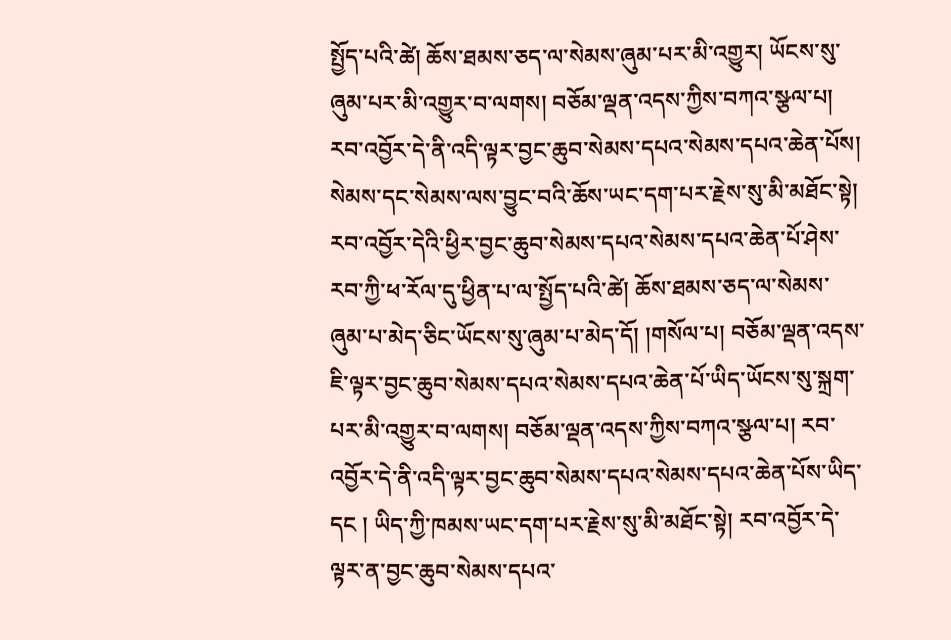སྤྱོད་པའི་ཚེ། ཆོས་ཐམས་ཅད་ལ་སེམས་ཞུམ་པར་མི་འགྱུར། ཡོངས་སུ་ཞུམ་པར་མི་འགྱུར་བ་ལགས། བཅོམ་ལྡན་འདས་ཀྱིས་བཀའ་སྩལ་པ། རབ་འབྱོར་དེ་ནི་འདི་ལྟར་བྱང་ཆུབ་སེམས་དཔའ་སེམས་དཔའ་ཆེན་པོས། སེམས་དང་སེམས་ལས་བྱུང་བའི་ཆོས་ཡང་དག་པར་རྗེས་སུ་མི་མཐོང་སྟེ། རབ་འབྱོར་དེའི་ཕྱིར་བྱང་ཆུབ་སེམས་དཔའ་སེམས་དཔའ་ཆེན་པོ་ཤེས་རབ་ཀྱི་ཕ་རོལ་དུ་ཕྱིན་པ་ལ་སྤྱོད་པའི་ཚེ། ཆོས་ཐམས་ཅད་ལ་སེམས་ཞུམ་པ་མེད་ཅིང་ཡོངས་སུ་ཞུམ་པ་མེད་དོ། །གསོལ་པ། བཅོམ་ལྡན་འདས་ཇི་ལྟར་བྱང་ཆུབ་སེམས་དཔའ་སེམས་དཔའ་ཆེན་པོ་ཡིད་ཡོངས་སུ་སྐྲག་པར་མི་འགྱུར་བ་ལགས། བཅོམ་ལྡན་འདས་ཀྱིས་བཀའ་སྩལ་པ། རབ་འབྱོར་དེ་ནི་འདི་ལྟར་བྱང་ཆུབ་སེམས་དཔའ་སེམས་དཔའ་ཆེན་པོས་ཡིད་དང ། ཡིད་ཀྱི་ཁམས་ཡང་དག་པར་རྗེས་སུ་མི་མཐོང་སྟེ། རབ་འབྱོར་དེ་ལྟར་ན་བྱང་ཆུབ་སེམས་དཔའ་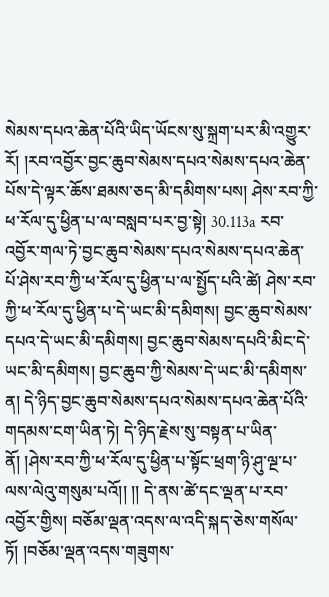སེམས་དཔའ་ཆེན་པོའི་ཡིད་ཡོངས་སུ་སྐྲག་པར་མི་འགྱུར་རོ། །རབ་འབྱོར་བྱང་ཆུབ་སེམས་དཔའ་སེམས་དཔའ་ཆེན་པོས་དེ་ལྟར་ཆོས་ཐམས་ཅད་མི་དམིགས་པས། ཤེས་རབ་ཀྱི་ཕ་རོལ་དུ་ཕྱིན་པ་ལ་བསླབ་པར་བྱ་སྟེ། 30.113a རབ་འབྱོར་གལ་ཏེ་བྱང་ཆུབ་སེམས་དཔའ་སེམས་དཔའ་ཆེན་པོ་ཤེས་རབ་ཀྱི་ཕ་རོལ་དུ་ཕྱིན་པ་ལ་སྤྱོད་པའི་ཚེ། ཤེས་རབ་ཀྱི་ཕ་རོལ་དུ་ཕྱིན་པ་དེ་ཡང་མི་དམིགས། བྱང་ཆུབ་སེམས་དཔའ་དེ་ཡང་མི་དམིགས། བྱང་ཆུབ་སེམས་དཔའི་མིང་དེ་ཡང་མི་དམིགས། བྱང་ཆུབ་ཀྱི་སེམས་དེ་ཡང་མི་དམིགས་ན། དེ་ཉིད་བྱང་ཆུབ་སེམས་དཔའ་སེམས་དཔའ་ཆེན་པོའི་གདམས་ངག་ཡིན་ཏེ། དེ་ཉིད་རྗེས་སུ་བསྟན་པ་ཡིན་ནོ། །ཤེས་རབ་ཀྱི་ཕ་རོལ་དུ་ཕྱིན་པ་སྟོང་ཕྲག་ཉི་ཤུ་ལྔ་པ་ལས་ལེའུ་གསུམ་པའོ།། །། དེ་ནས་ཚེ་དང་ལྡན་པ་རབ་འབྱོར་གྱིས། བཅོམ་ལྡན་འདས་ལ་འདི་སྐད་ཅེས་གསོལ་ཏོ། །བཅོམ་ལྡན་འདས་གཟུགས་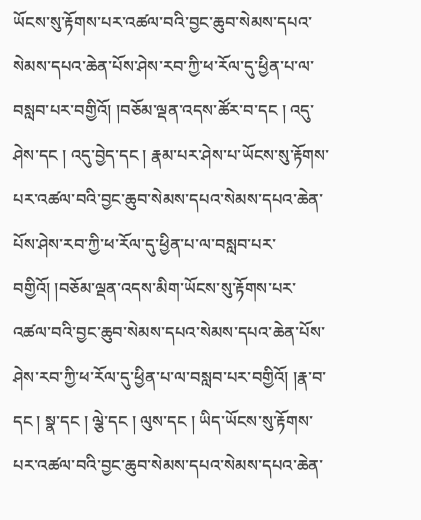ཡོངས་སུ་རྟོགས་པར་འཚལ་བའི་བྱང་ཆུབ་སེམས་དཔའ་སེམས་དཔའ་ཆེན་པོས་ཤེས་རབ་ཀྱི་ཕ་རོལ་དུ་ཕྱིན་པ་ལ་བསླབ་པར་བགྱིའོ། །བཅོམ་ལྡན་འདས་ཚོར་བ་དང ། འདུ་ཤེས་དང ། འདུ་བྱེད་དང ། རྣམ་པར་ཤེས་པ་ཡོངས་སུ་རྟོགས་པར་འཚལ་བའི་བྱང་ཆུབ་སེམས་དཔའ་སེམས་དཔའ་ཆེན་པོས་ཤེས་རབ་ཀྱི་ཕ་རོལ་དུ་ཕྱིན་པ་ལ་བསླབ་པར་བགྱིའོ། །བཅོམ་ལྡན་འདས་མིག་ཡོངས་སུ་རྟོགས་པར་འཚལ་བའི་བྱང་ཆུབ་སེམས་དཔའ་སེམས་དཔའ་ཆེན་པོས་ཤེས་རབ་ཀྱི་ཕ་རོལ་དུ་ཕྱིན་པ་ལ་བསླབ་པར་བགྱིའོ། །རྣ་བ་དང ། སྣ་དང ། ལྕེ་དང ། ལུས་དང ། ཡིད་ཡོངས་སུ་རྟོགས་པར་འཚལ་བའི་བྱང་ཆུབ་སེམས་དཔའ་སེམས་དཔའ་ཆེན་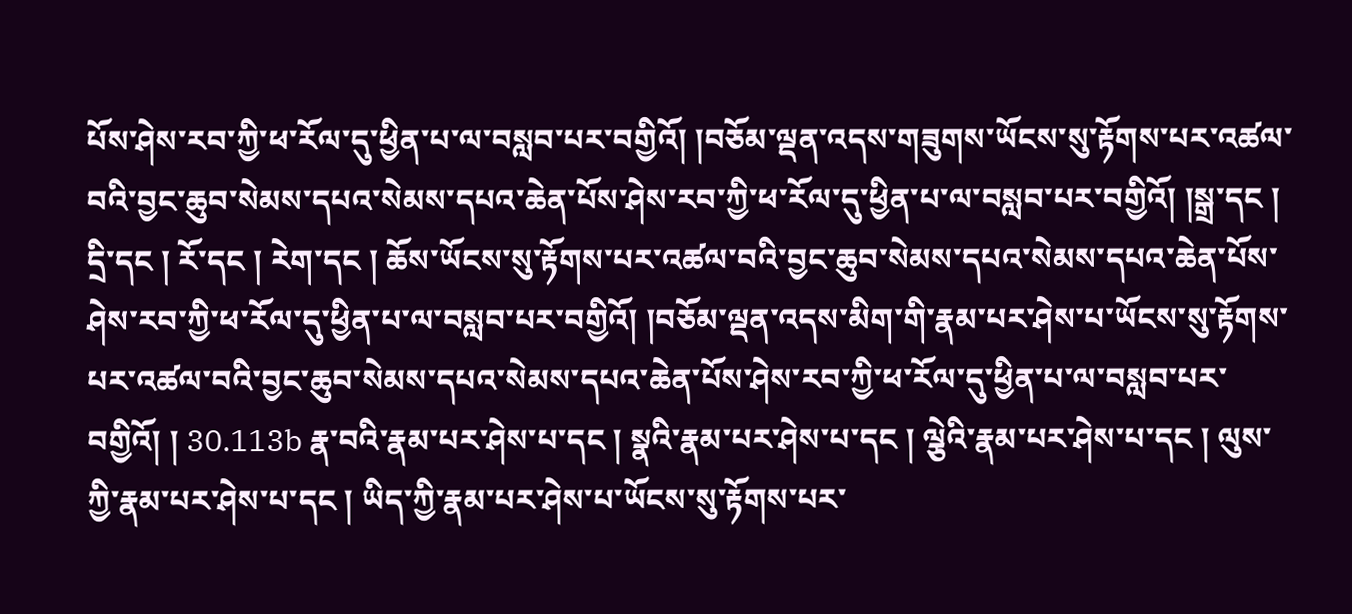པོས་ཤེས་རབ་ཀྱི་ཕ་རོལ་དུ་ཕྱིན་པ་ལ་བསླབ་པར་བགྱིའོ། །བཅོམ་ལྡན་འདས་གཟུགས་ཡོངས་སུ་རྟོགས་པར་འཚལ་བའི་བྱང་ཆུབ་སེམས་དཔའ་སེམས་དཔའ་ཆེན་པོས་ཤེས་རབ་ཀྱི་ཕ་རོལ་དུ་ཕྱིན་པ་ལ་བསླབ་པར་བགྱིའོ། །སྒྲ་དང ། དྲི་དང ། རོ་དང ། རེག་དང ། ཆོས་ཡོངས་སུ་རྟོགས་པར་འཚལ་བའི་བྱང་ཆུབ་སེམས་དཔའ་སེམས་དཔའ་ཆེན་པོས་ཤེས་རབ་ཀྱི་ཕ་རོལ་དུ་ཕྱིན་པ་ལ་བསླབ་པར་བགྱིའོ། །བཅོམ་ལྡན་འདས་མིག་གི་རྣམ་པར་ཤེས་པ་ཡོངས་སུ་རྟོགས་པར་འཚལ་བའི་བྱང་ཆུབ་སེམས་དཔའ་སེམས་དཔའ་ཆེན་པོས་ཤེས་རབ་ཀྱི་ཕ་རོལ་དུ་ཕྱིན་པ་ལ་བསླབ་པར་བགྱིའོ། ། 30.113b རྣ་བའི་རྣམ་པར་ཤེས་པ་དང ། སྣའི་རྣམ་པར་ཤེས་པ་དང ། ལྕེའི་རྣམ་པར་ཤེས་པ་དང ། ལུས་ཀྱི་རྣམ་པར་ཤེས་པ་དང ། ཡིད་ཀྱི་རྣམ་པར་ཤེས་པ་ཡོངས་སུ་རྟོགས་པར་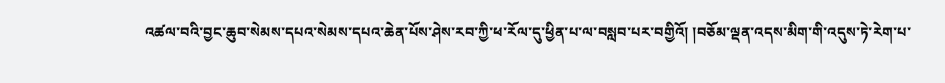འཚལ་བའི་བྱང་ཆུབ་སེམས་དཔའ་སེམས་དཔའ་ཆེན་པོས་ཤེས་རབ་ཀྱི་ཕ་རོལ་དུ་ཕྱིན་པ་ལ་བསླབ་པར་བགྱིའོ། །བཅོམ་ལྡན་འདས་མིག་གི་འདུས་ཏེ་རེག་པ་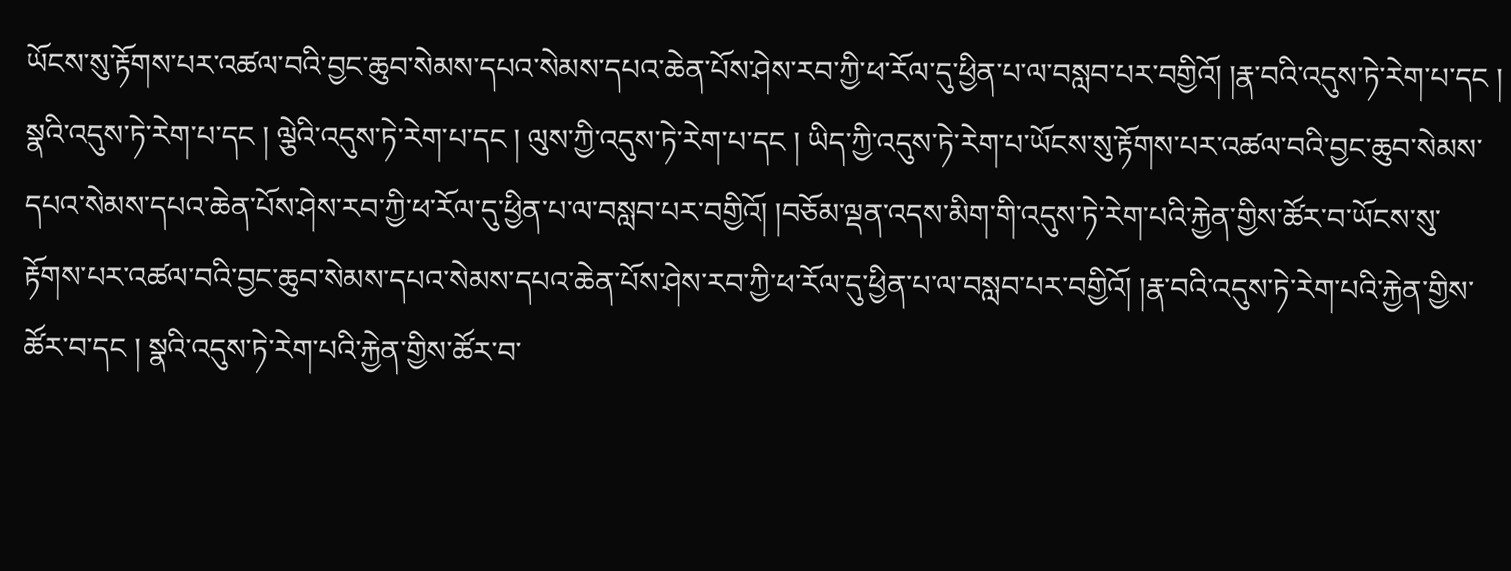ཡོངས་སུ་རྟོགས་པར་འཚལ་བའི་བྱང་ཆུབ་སེམས་དཔའ་སེམས་དཔའ་ཆེན་པོས་ཤེས་རབ་ཀྱི་ཕ་རོལ་དུ་ཕྱིན་པ་ལ་བསླབ་པར་བགྱིའོ། །རྣ་བའི་འདུས་ཏེ་རེག་པ་དང ། སྣའི་འདུས་ཏེ་རེག་པ་དང ། ལྕེའི་འདུས་ཏེ་རེག་པ་དང ། ལུས་ཀྱི་འདུས་ཏེ་རེག་པ་དང ། ཡིད་ཀྱི་འདུས་ཏེ་རེག་པ་ཡོངས་སུ་རྟོགས་པར་འཚལ་བའི་བྱང་ཆུབ་སེམས་དཔའ་སེམས་དཔའ་ཆེན་པོས་ཤེས་རབ་ཀྱི་ཕ་རོལ་དུ་ཕྱིན་པ་ལ་བསླབ་པར་བགྱིའོ། །བཅོམ་ལྡན་འདས་མིག་གི་འདུས་ཏེ་རེག་པའི་རྐྱེན་གྱིས་ཚོར་བ་ཡོངས་སུ་རྟོགས་པར་འཚལ་བའི་བྱང་ཆུབ་སེམས་དཔའ་སེམས་དཔའ་ཆེན་པོས་ཤེས་རབ་ཀྱི་ཕ་རོལ་དུ་ཕྱིན་པ་ལ་བསླབ་པར་བགྱིའོ། །རྣ་བའི་འདུས་ཏེ་རེག་པའི་རྐྱེན་གྱིས་ཚོར་བ་དང ། སྣའི་འདུས་ཏེ་རེག་པའི་རྐྱེན་གྱིས་ཚོར་བ་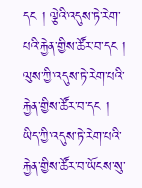དང ། ལྕེའི་འདུས་ཏེ་རེག་པའི་རྐྱེན་གྱིས་ཚོར་བ་དང ། ལུས་ཀྱི་འདུས་ཏེ་རེག་པའི་རྐྱེན་གྱིས་ཚོར་བ་དང ། ཡིད་ཀྱི་འདུས་ཏེ་རེག་པའི་རྐྱེན་གྱིས་ཚོར་བ་ཡོངས་སུ་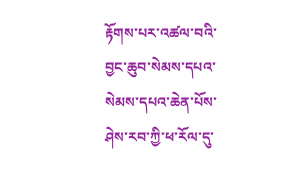རྟོགས་པར་འཚལ་བའི་བྱང་ཆུབ་སེམས་དཔའ་སེམས་དཔའ་ཆེན་པོས་ཤེས་རབ་ཀྱི་ཕ་རོལ་དུ་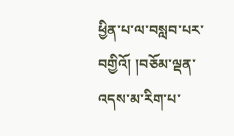ཕྱིན་པ་ལ་བསླབ་པར་བགྱིའོ། །བཅོམ་ལྡན་འདས་མ་རིག་པ་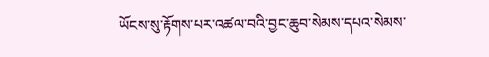ཡོངས་སུ་རྟོགས་པར་འཚལ་བའི་བྱང་ཆུབ་སེམས་དཔའ་སེམས་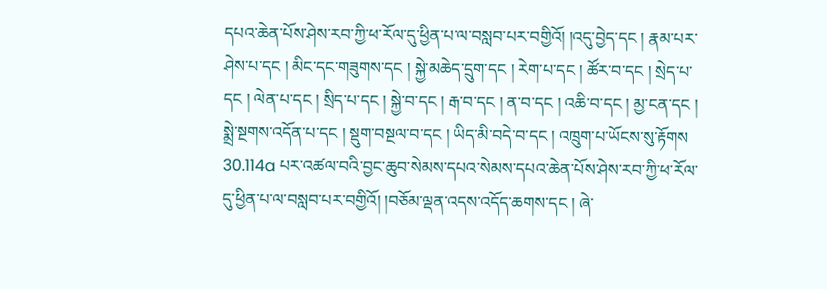དཔའ་ཆེན་པོས་ཤེས་རབ་ཀྱི་ཕ་རོལ་དུ་ཕྱིན་པ་ལ་བསླབ་པར་བགྱིའོ། །འདུ་བྱེད་དང ། རྣམ་པར་ཤེས་པ་དང ། མིང་དང་གཟུགས་དང ། སྐྱེ་མཆེད་དྲུག་དང ། རེག་པ་དང ། ཚོར་བ་དང ། སྲེད་པ་དང ། ལེན་པ་དང ། སྲིད་པ་དང ། སྐྱེ་བ་དང ། རྒ་བ་དང ། ན་བ་དང ། འཆི་བ་དང ། མྱ་ངན་དང ། སྨྲེ་སྔགས་འདོན་པ་དང ། སྡུག་བསྔལ་བ་དང ། ཡིད་མི་བདེ་བ་དང ། འཁྲུག་པ་ཡོངས་སུ་རྟོགས 30.114a པར་འཚལ་བའི་བྱང་ཆུབ་སེམས་དཔའ་སེམས་དཔའ་ཆེན་པོས་ཤེས་རབ་ཀྱི་ཕ་རོལ་དུ་ཕྱིན་པ་ལ་བསླབ་པར་བགྱིའོ། །བཅོམ་ལྡན་འདས་འདོད་ཆགས་དང ། ཞེ་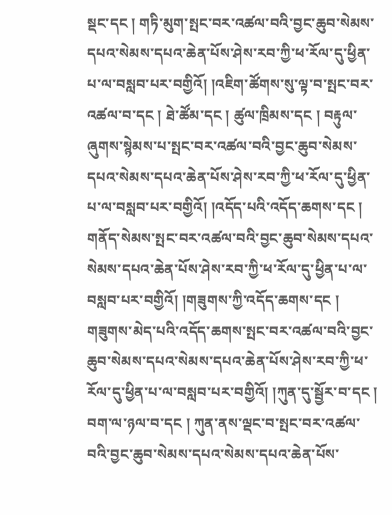སྡང་དང ། གཏི་མུག་སྤང་བར་འཚལ་བའི་བྱང་ཆུབ་སེམས་དཔའ་སེམས་དཔའ་ཆེན་པོས་ཤེས་རབ་ཀྱི་ཕ་རོལ་དུ་ཕྱིན་པ་ལ་བསླབ་པར་བགྱིའོ། །འཇིག་ཚོགས་སུ་ལྟ་བ་སྤང་བར་འཚལ་བ་དང ། ཐེ་ཚོམ་དང ། ཚུལ་ཁྲིམས་དང ། བརྟུལ་ཞུགས་སྙེམས་པ་སྤང་བར་འཚལ་བའི་བྱང་ཆུབ་སེམས་དཔའ་སེམས་དཔའ་ཆེན་པོས་ཤེས་རབ་ཀྱི་ཕ་རོལ་དུ་ཕྱིན་པ་ལ་བསླབ་པར་བགྱིའོ། །འདོད་པའི་འདོད་ཆགས་དང ། གནོད་སེམས་སྤང་བར་འཚལ་བའི་བྱང་ཆུབ་སེམས་དཔའ་སེམས་དཔའ་ཆེན་པོས་ཤེས་རབ་ཀྱི་ཕ་རོལ་དུ་ཕྱིན་པ་ལ་བསླབ་པར་བགྱིའོ། །གཟུགས་ཀྱི་འདོད་ཆགས་དང ། གཟུགས་མེད་པའི་འདོད་ཆགས་སྤང་བར་འཚལ་བའི་བྱང་ཆུབ་སེམས་དཔའ་སེམས་དཔའ་ཆེན་པོས་ཤེས་རབ་ཀྱི་ཕ་རོལ་དུ་ཕྱིན་པ་ལ་བསླབ་པར་བགྱིའོ། །ཀུན་དུ་སྦྱོར་བ་དང ། བག་ལ་ཉལ་བ་དང ། ཀུན་ནས་ལྡང་བ་སྤང་བར་འཚལ་བའི་བྱང་ཆུབ་སེམས་དཔའ་སེམས་དཔའ་ཆེན་པོས་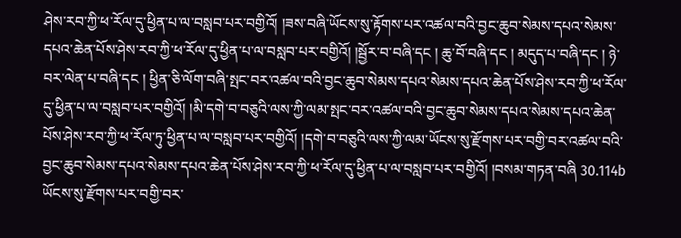ཤེས་རབ་ཀྱི་ཕ་རོལ་དུ་ཕྱིན་པ་ལ་བསླབ་པར་བགྱིའོ། །ཟས་བཞི་ཡོངས་སུ་རྟོགས་པར་འཚལ་བའི་བྱང་ཆུབ་སེམས་དཔའ་སེམས་དཔའ་ཆེན་པོས་ཤེས་རབ་ཀྱི་ཕ་རོལ་དུ་ཕྱིན་པ་ལ་བསླབ་པར་བགྱིའོ། །སྦྱོར་བ་བཞི་དང ། ཆུ་བོ་བཞི་དང ། མདུད་པ་བཞི་དང ། ཉེ་བར་ལེན་པ་བཞི་དང ། ཕྱིན་ཅི་ལོག་བཞི་སྤང་བར་འཚལ་བའི་བྱང་ཆུབ་སེམས་དཔའ་སེམས་དཔའ་ཆེན་པོས་ཤེས་རབ་ཀྱི་ཕ་རོལ་དུ་ཕྱིན་པ་ལ་བསླབ་པར་བགྱིའོ། །མི་དགེ་བ་བཅུའི་ལས་ཀྱི་ལམ་སྤང་བར་འཚལ་བའི་བྱང་ཆུབ་སེམས་དཔའ་སེམས་དཔའ་ཆེན་པོས་ཤེས་རབ་ཀྱི་ཕ་རོལ་ཏུ་ཕྱིན་པ་ལ་བསླབ་པར་བགྱིའོ། །དགེ་བ་བཅུའི་ལས་ཀྱི་ལམ་ཡོངས་སུ་རྫོགས་པར་བགྱི་བར་འཚལ་བའི་བྱང་ཆུབ་སེམས་དཔའ་སེམས་དཔའ་ཆེན་པོས་ཤེས་རབ་ཀྱི་ཕ་རོལ་དུ་ཕྱིན་པ་ལ་བསླབ་པར་བགྱིའོ། །བསམ་གཏན་བཞི 30.114b ཡོངས་སུ་རྫོགས་པར་བགྱི་བར་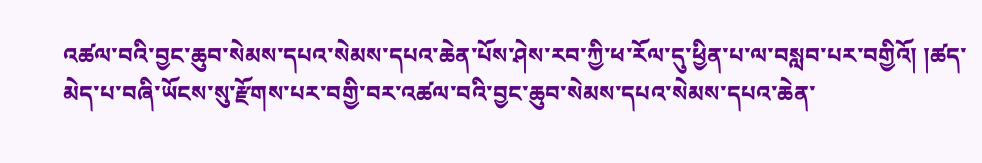འཚལ་བའི་བྱང་ཆུབ་སེམས་དཔའ་སེམས་དཔའ་ཆེན་པོས་ཤེས་རབ་ཀྱི་ཕ་རོལ་དུ་ཕྱིན་པ་ལ་བསླབ་པར་བགྱིའོ། །ཚད་མེད་པ་བཞི་ཡོངས་སུ་རྫོགས་པར་བགྱི་བར་འཚལ་བའི་བྱང་ཆུབ་སེམས་དཔའ་སེམས་དཔའ་ཆེན་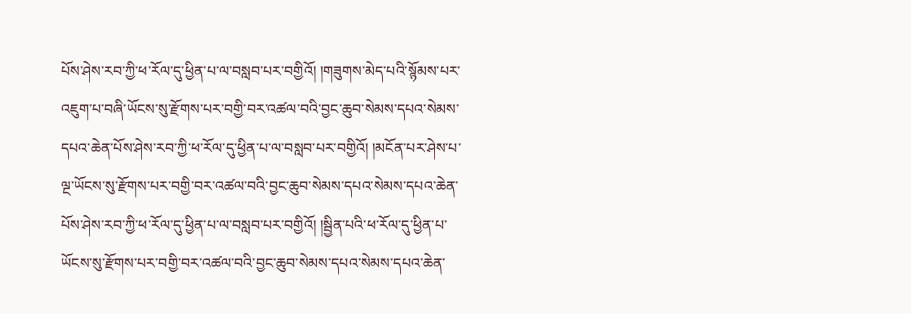པོས་ཤེས་རབ་ཀྱི་ཕ་རོལ་དུ་ཕྱིན་པ་ལ་བསླབ་པར་བགྱིའོ། །གཟུགས་མེད་པའི་སྙོམས་པར་འཇུག་པ་བཞི་ཡོངས་སུ་རྫོགས་པར་བགྱི་བར་འཚལ་བའི་བྱང་ཆུབ་སེམས་དཔའ་སེམས་དཔའ་ཆེན་པོས་ཤེས་རབ་ཀྱི་ཕ་རོལ་དུ་ཕྱིན་པ་ལ་བསླབ་པར་བགྱིའོ། །མངོན་པར་ཤེས་པ་ལྔ་ཡོངས་སུ་རྫོགས་པར་བགྱི་བར་འཚལ་བའི་བྱང་ཆུབ་སེམས་དཔའ་སེམས་དཔའ་ཆེན་པོས་ཤེས་རབ་ཀྱི་ཕ་རོལ་དུ་ཕྱིན་པ་ལ་བསླབ་པར་བགྱིའོ། །སྦྱིན་པའི་ཕ་རོལ་དུ་ཕྱིན་པ་ཡོངས་སུ་རྫོགས་པར་བགྱི་བར་འཚལ་བའི་བྱང་ཆུབ་སེམས་དཔའ་སེམས་དཔའ་ཆེན་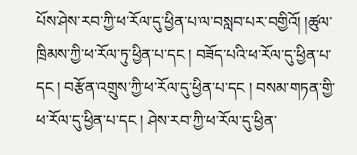པོས་ཤེས་རབ་ཀྱི་ཕ་རོལ་དུ་ཕྱིན་པ་ལ་བསླབ་པར་བགྱིའོ། །ཚུལ་ཁྲིམས་ཀྱི་ཕ་རོལ་ཏུ་ཕྱིན་པ་དང ། བཟོད་པའི་ཕ་རོལ་དུ་ཕྱིན་པ་དང ། བརྩོན་འགྲུས་ཀྱི་ཕ་རོལ་དུ་ཕྱིན་པ་དང ། བསམ་གཏན་གྱི་ཕ་རོལ་དུ་ཕྱིན་པ་དང ། ཤེས་རབ་ཀྱི་ཕ་རོལ་དུ་ཕྱིན་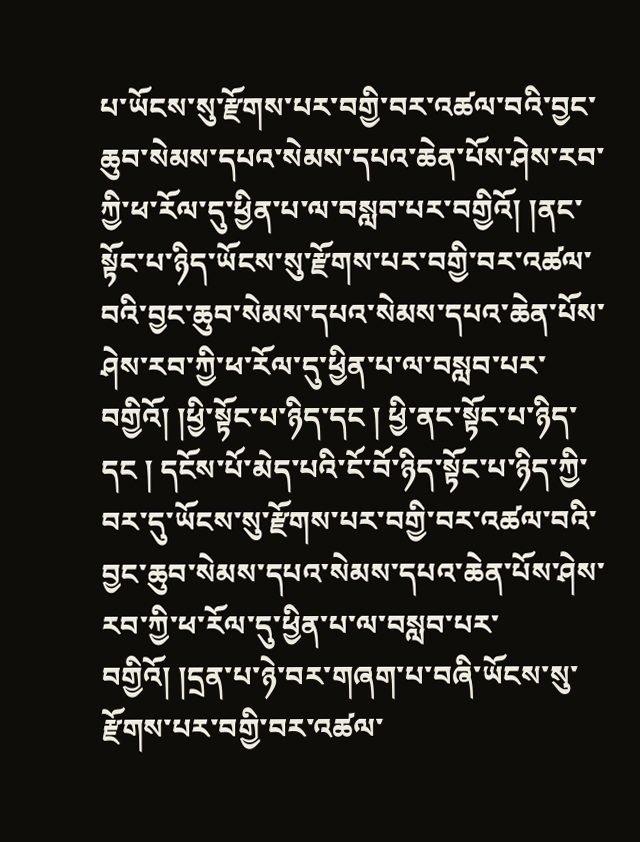པ་ཡོངས་སུ་རྫོགས་པར་བགྱི་བར་འཚལ་བའི་བྱང་ཆུབ་སེམས་དཔའ་སེམས་དཔའ་ཆེན་པོས་ཤེས་རབ་ཀྱི་ཕ་རོལ་དུ་ཕྱིན་པ་ལ་བསླབ་པར་བགྱིའོ། །ནང་སྟོང་པ་ཉིད་ཡོངས་སུ་རྫོགས་པར་བགྱི་བར་འཚལ་བའི་བྱང་ཆུབ་སེམས་དཔའ་སེམས་དཔའ་ཆེན་པོས་ཤེས་རབ་ཀྱི་ཕ་རོལ་དུ་ཕྱིན་པ་ལ་བསླབ་པར་བགྱིའོ། །ཕྱི་སྟོང་པ་ཉིད་དང ། ཕྱི་ནང་སྟོང་པ་ཉིད་དང ། དངོས་པོ་མེད་པའི་ངོ་བོ་ཉིད་སྟོང་པ་ཉིད་ཀྱི་བར་དུ་ཡོངས་སུ་རྫོགས་པར་བགྱི་བར་འཚལ་བའི་བྱང་ཆུབ་སེམས་དཔའ་སེམས་དཔའ་ཆེན་པོས་ཤེས་རབ་ཀྱི་ཕ་རོལ་དུ་ཕྱིན་པ་ལ་བསླབ་པར་བགྱིའོ། །དྲན་པ་ཉེ་བར་གཞག་པ་བཞི་ཡོངས་སུ་རྫོགས་པར་བགྱི་བར་འཚལ་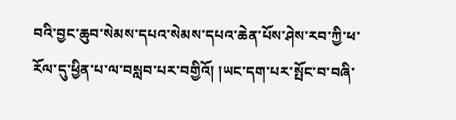བའི་བྱང་ཆུབ་སེམས་དཔའ་སེམས་དཔའ་ཆེན་པོས་ཤེས་རབ་ཀྱི་ཕ་རོལ་དུ་ཕྱིན་པ་ལ་བསླབ་པར་བགྱིའོ། །ཡང་དག་པར་སྤོང་བ་བཞི་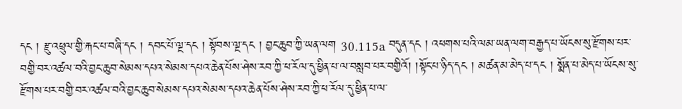དང ། རྫུ་འཕྲུལ་གྱི་རྐང་པ་བཞི་དང ། དབང་པོ་ལྔ་དང ། སྟོབས་ལྔ་དང ། བྱང་ཆུབ་ཀྱི་ཡན་ལག 30.115a བདུན་དང ། འཕགས་པའི་ལམ་ཡན་ལག་བརྒྱད་པ་ཡོངས་སུ་རྫོགས་པར་བགྱི་བར་འཚལ་བའི་བྱང་ཆུབ་སེམས་དཔའ་སེམས་དཔའ་ཆེན་པོས་ཤེས་རབ་ཀྱི་ཕ་རོལ་དུ་ཕྱིན་པ་ལ་བསླབ་པར་བགྱིའོ། །སྟོང་པ་ཉིད་དང ། མཚན་མ་མེད་པ་དང ། སྨོན་པ་མེད་པ་ཡོངས་སུ་རྫོགས་པར་བགྱི་བར་འཚལ་བའི་བྱང་ཆུབ་སེམས་དཔའ་སེམས་དཔའ་ཆེན་པོས་ཤེས་རབ་ཀྱི་ཕ་རོལ་དུ་ཕྱིན་པ་ལ་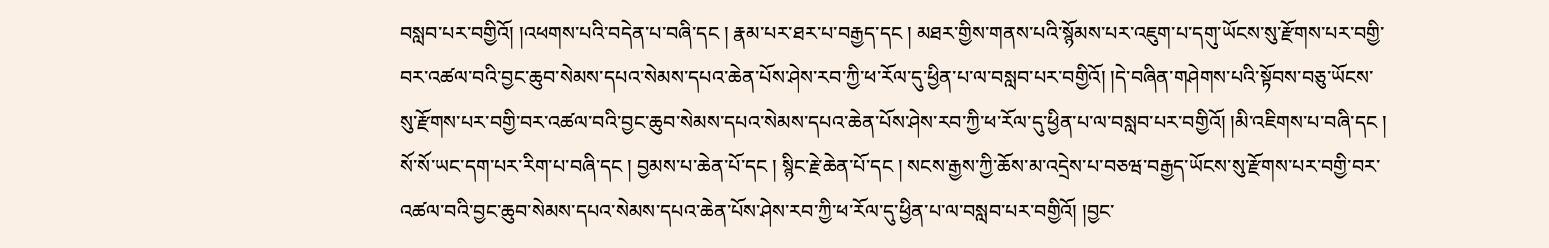བསླབ་པར་བགྱིའོ། །འཕགས་པའི་བདེན་པ་བཞི་དང ། རྣམ་པར་ཐར་པ་བརྒྱད་དང ། མཐར་གྱིས་གནས་པའི་སྙོམས་པར་འཇུག་པ་དགུ་ཡོངས་སུ་རྫོགས་པར་བགྱི་བར་འཚལ་བའི་བྱང་ཆུབ་སེམས་དཔའ་སེམས་དཔའ་ཆེན་པོས་ཤེས་རབ་ཀྱི་ཕ་རོལ་དུ་ཕྱིན་པ་ལ་བསླབ་པར་བགྱིའོ། །དེ་བཞིན་གཤེགས་པའི་སྟོབས་བཅུ་ཡོངས་སུ་རྫོགས་པར་བགྱི་བར་འཚལ་བའི་བྱང་ཆུབ་སེམས་དཔའ་སེམས་དཔའ་ཆེན་པོས་ཤེས་རབ་ཀྱི་ཕ་རོལ་དུ་ཕྱིན་པ་ལ་བསླབ་པར་བགྱིའོ། །མི་འཇིགས་པ་བཞི་དང ། སོ་སོ་ཡང་དག་པར་རིག་པ་བཞི་དང ། བྱམས་པ་ཆེན་པོ་དང ། སྙིང་རྗེ་ཆེན་པོ་དང ། སངས་རྒྱས་ཀྱི་ཆོས་མ་འདྲེས་པ་བཅཝ་བརྒྱད་ཡོངས་སུ་རྫོགས་པར་བགྱི་བར་འཚལ་བའི་བྱང་ཆུབ་སེམས་དཔའ་སེམས་དཔའ་ཆེན་པོས་ཤེས་རབ་ཀྱི་ཕ་རོལ་དུ་ཕྱིན་པ་ལ་བསླབ་པར་བགྱིའོ། །བྱང་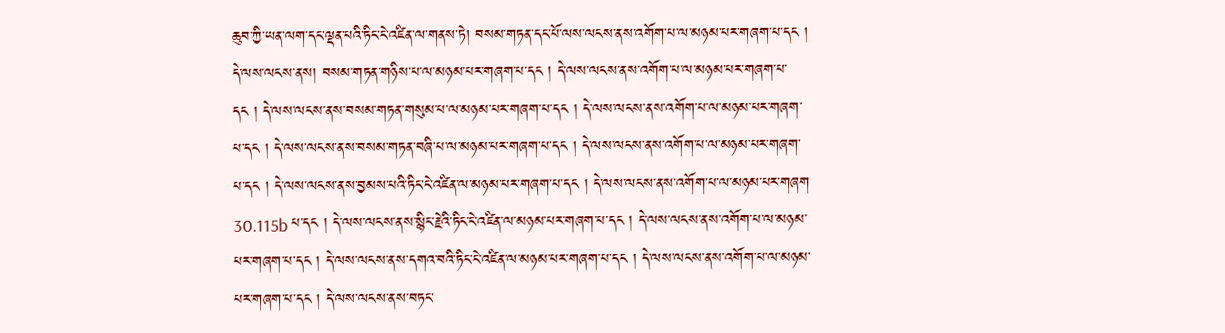ཆུབ་ཀྱི་ཡན་ལག་དང་ལྡན་པའི་ཏིང་ངེ་འཛིན་ལ་གནས་ཏེ། བསམ་གཏན་དང་པོ་ལས་ལངས་ནས་འགོག་པ་ལ་མཉམ་པར་གཞག་པ་དང ། དེ་ལས་ལངས་ནས། བསམ་གཏན་གཉིས་པ་ལ་མཉམ་པར་གཞག་པ་དང ། དེ་ལས་ལངས་ནས་འགོག་པ་ལ་མཉམ་པར་གཞག་པ་དང ། དེ་ལས་ལངས་ནས་བསམ་གཏན་གསུམ་པ་ལ་མཉམ་པར་གཞག་པ་དང ། དེ་ལས་ལངས་ནས་འགོག་པ་ལ་མཉམ་པར་གཞག་པ་དང ། དེ་ལས་ལངས་ནས་བསམ་གཏན་བཞི་པ་ལ་མཉམ་པར་གཞག་པ་དང ། དེ་ལས་ལངས་ནས་འགོག་པ་ལ་མཉམ་པར་གཞག་པ་དང ། དེ་ལས་ལངས་ནས་བྱམས་པའི་ཏིང་ངེ་འཛིན་ལ་མཉམ་པར་གཞག་པ་དང ། དེ་ལས་ལངས་ནས་འགོག་པ་ལ་མཉམ་པར་གཞག 30.115b པ་དང ། དེ་ལས་ལངས་ནས་སྙིང་རྗེའི་ཏིང་ངེ་འཛིན་ལ་མཉམ་པར་གཞག་པ་དང ། དེ་ལས་ལངས་ནས་འགོག་པ་ལ་མཉམ་པར་གཞག་པ་དང ། དེ་ལས་ལངས་ནས་དགའ་བའི་ཏིང་ངེ་འཛིན་ལ་མཉམ་པར་གཞག་པ་དང ། དེ་ལས་ལངས་ནས་འགོག་པ་ལ་མཉམ་པར་གཞག་པ་དང ། དེ་ལས་ལངས་ནས་བཏང་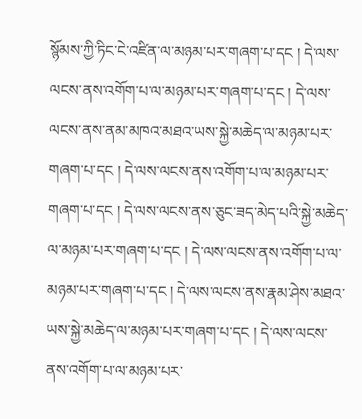སྙོམས་ཀྱི་ཏིང་ངེ་འཛིན་ལ་མཉམ་པར་གཞག་པ་དང ། དེ་ལས་ལངས་ནས་འགོག་པ་ལ་མཉམ་པར་གཞག་པ་དང ། དེ་ལས་ལངས་ནས་ནམ་མཁའ་མཐའ་ཡས་སྐྱེ་མཆེད་ལ་མཉམ་པར་གཞག་པ་དང ། དེ་ལས་ལངས་ནས་འགོག་པ་ལ་མཉམ་པར་གཞག་པ་དང ། དེ་ལས་ལངས་ནས་ཅུང་ཟད་མེད་པའི་སྐྱེ་མཆེད་ལ་མཉམ་པར་གཞག་པ་དང ། དེ་ལས་ལངས་ནས་འགོག་པ་ལ་མཉམ་པར་གཞག་པ་དང ། དེ་ལས་ལངས་ནས་རྣམ་ཤེས་མཐའ་ཡས་སྐྱེ་མཆེད་ལ་མཉམ་པར་གཞག་པ་དང ། དེ་ལས་ལངས་ནས་འགོག་པ་ལ་མཉམ་པར་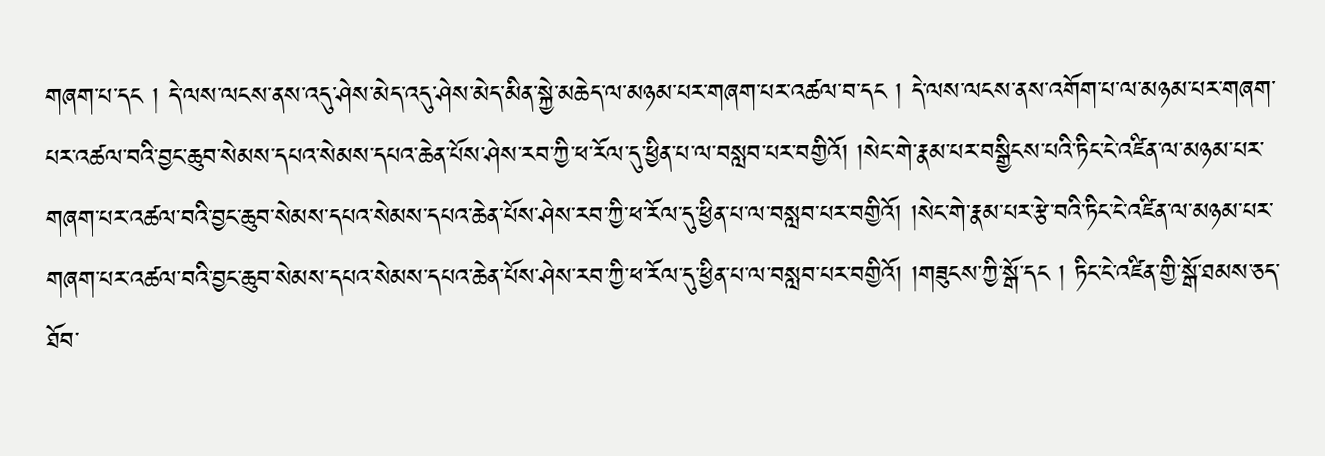གཞག་པ་དང ། དེ་ལས་ལངས་ནས་འདུ་ཤེས་མེད་འདུ་ཤེས་མེད་མིན་སྐྱེ་མཆེད་ལ་མཉམ་པར་གཞག་པར་འཚལ་བ་དང ། དེ་ལས་ལངས་ནས་འགོག་པ་ལ་མཉམ་པར་གཞག་པར་འཚལ་བའི་བྱང་ཆུབ་སེམས་དཔའ་སེམས་དཔའ་ཆེན་པོས་ཤེས་རབ་ཀྱི་ཕ་རོལ་དུ་ཕྱིན་པ་ལ་བསླབ་པར་བགྱིའོ། །སེང་གེ་རྣམ་པར་བསྒྱིངས་པའི་ཏིང་ངེ་འཛིན་ལ་མཉམ་པར་གཞག་པར་འཚལ་བའི་བྱང་ཆུབ་སེམས་དཔའ་སེམས་དཔའ་ཆེན་པོས་ཤེས་རབ་ཀྱི་ཕ་རོལ་དུ་ཕྱིན་པ་ལ་བསླབ་པར་བགྱིའོ། །སེང་གེ་རྣམ་པར་རྩེ་བའི་ཏིང་ངེ་འཛིན་ལ་མཉམ་པར་གཞག་པར་འཚལ་བའི་བྱང་ཆུབ་སེམས་དཔའ་སེམས་དཔའ་ཆེན་པོས་ཤེས་རབ་ཀྱི་ཕ་རོལ་དུ་ཕྱིན་པ་ལ་བསླབ་པར་བགྱིའོ། །གཟུངས་ཀྱི་སྒོ་དང ། ཏིང་ངེ་འཛིན་གྱི་སྒོ་ཐམས་ཅད་ཐོབ་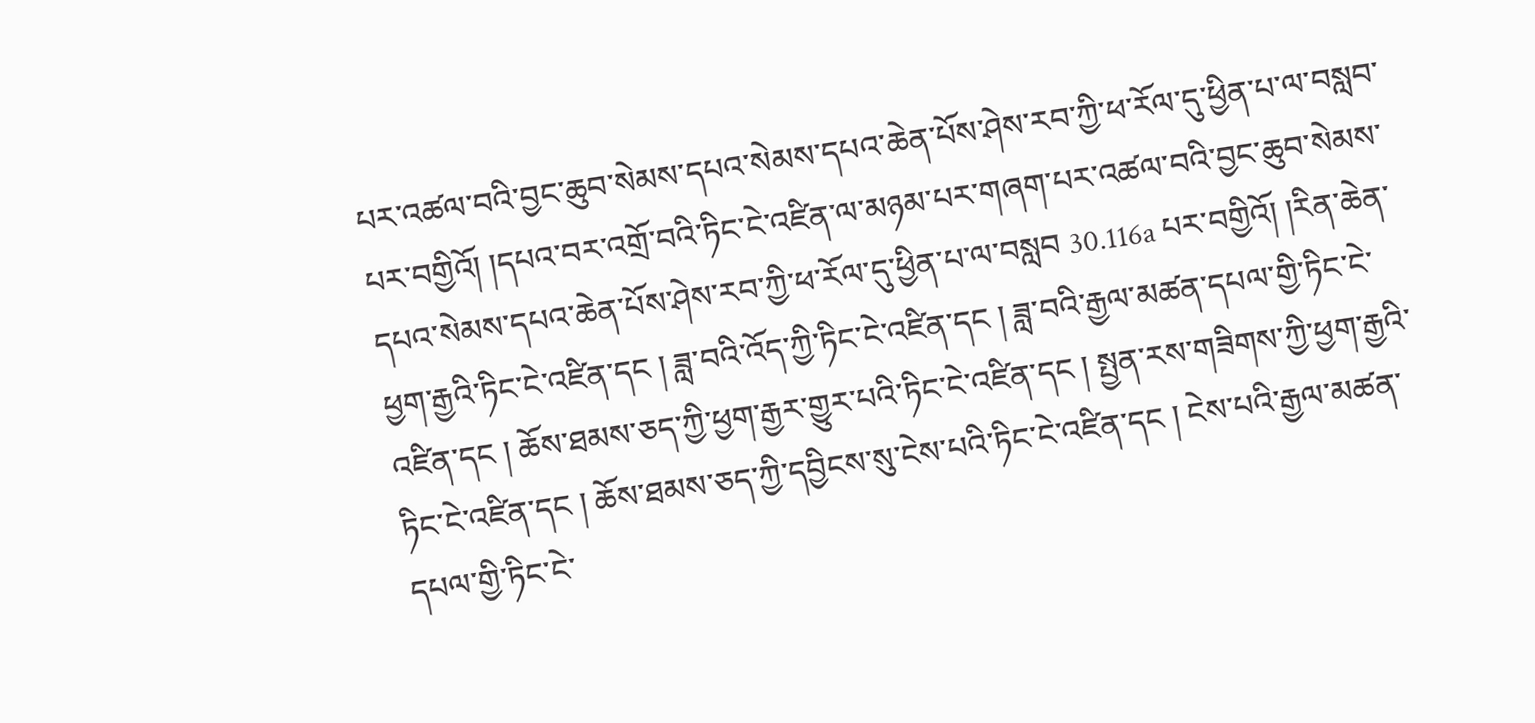པར་འཚལ་བའི་བྱང་ཆུབ་སེམས་དཔའ་སེམས་དཔའ་ཆེན་པོས་ཤེས་རབ་ཀྱི་ཕ་རོལ་དུ་ཕྱིན་པ་ལ་བསླབ་པར་བགྱིའོ། །དཔའ་བར་འགྲོ་བའི་ཏིང་ངེ་འཛིན་ལ་མཉམ་པར་གཞག་པར་འཚལ་བའི་བྱང་ཆུབ་སེམས་དཔའ་སེམས་དཔའ་ཆེན་པོས་ཤེས་རབ་ཀྱི་ཕ་རོལ་དུ་ཕྱིན་པ་ལ་བསླབ 30.116a པར་བགྱིའོ། །རིན་ཆེན་ཕྱག་རྒྱའི་ཏིང་ངེ་འཛིན་དང ། ཟླ་བའི་འོད་ཀྱི་ཏིང་ངེ་འཛིན་དང ། ཟླ་བའི་རྒྱལ་མཚན་དཔལ་གྱི་ཏིང་ངེ་འཛིན་དང ། ཆོས་ཐམས་ཅད་ཀྱི་ཕྱག་རྒྱར་གྱུར་པའི་ཏིང་ངེ་འཛིན་དང ། སྤྱན་རས་གཟིགས་ཀྱི་ཕྱག་རྒྱའི་ཏིང་ངེ་འཛིན་དང ། ཆོས་ཐམས་ཅད་ཀྱི་དབྱིངས་སུ་ངེས་པའི་ཏིང་ངེ་འཛིན་དང ། ངེས་པའི་རྒྱལ་མཚན་དཔལ་གྱི་ཏིང་ངེ་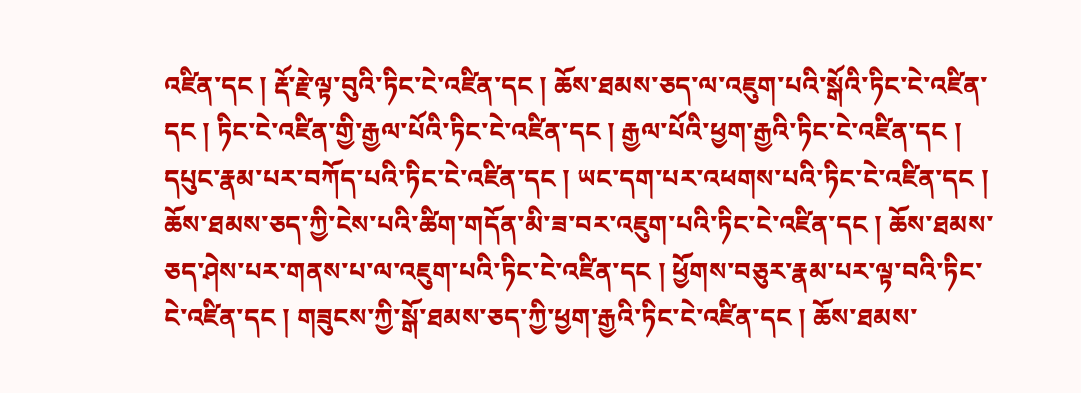འཛིན་དང ། རྡོ་རྗེ་ལྟ་བུའི་ཏིང་ངེ་འཛིན་དང ། ཆོས་ཐམས་ཅད་ལ་འཇུག་པའི་སྒོའི་ཏིང་ངེ་འཛིན་དང ། ཏིང་ངེ་འཛིན་གྱི་རྒྱལ་པོའི་ཏིང་ངེ་འཛིན་དང ། རྒྱལ་པོའི་ཕྱག་རྒྱའི་ཏིང་ངེ་འཛིན་དང ། དཔུང་རྣམ་པར་བཀོད་པའི་ཏིང་ངེ་འཛིན་དང ། ཡང་དག་པར་འཕགས་པའི་ཏིང་ངེ་འཛིན་དང ། ཆོས་ཐམས་ཅད་ཀྱི་ངེས་པའི་ཚིག་གདོན་མི་ཟ་བར་འཇུག་པའི་ཏིང་ངེ་འཛིན་དང ། ཆོས་ཐམས་ཅད་ཤེས་པར་གནས་པ་ལ་འཇུག་པའི་ཏིང་ངེ་འཛིན་དང ། ཕྱོགས་བཅུར་རྣམ་པར་ལྟ་བའི་ཏིང་ངེ་འཛིན་དང ། གཟུངས་ཀྱི་སྒོ་ཐམས་ཅད་ཀྱི་ཕྱག་རྒྱའི་ཏིང་ངེ་འཛིན་དང ། ཆོས་ཐམས་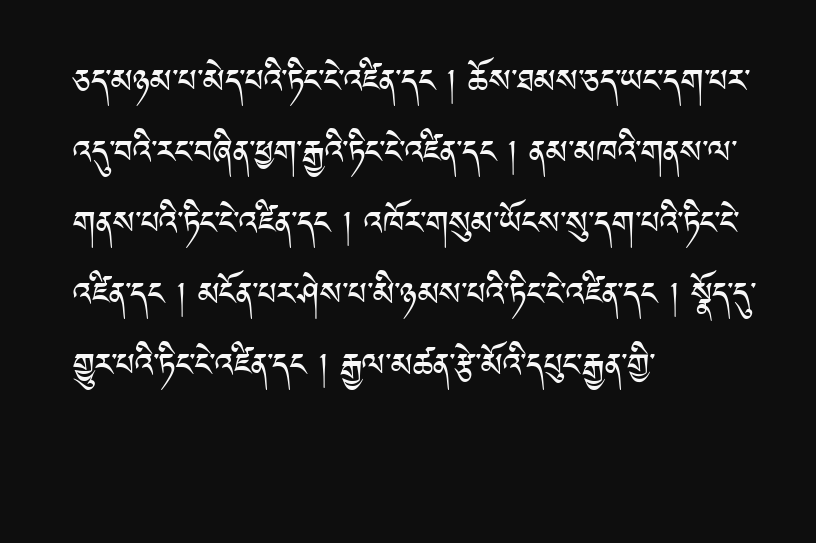ཅད་མཉམ་པ་མེད་པའི་ཏིང་ངེ་འཛིན་དང ། ཆོས་ཐམས་ཅད་ཡང་དག་པར་འདུ་བའི་རང་བཞིན་ཕྱག་རྒྱའི་ཏིང་ངེ་འཛིན་དང ། ནམ་མཁའི་གནས་ལ་གནས་པའི་ཏིང་ངེ་འཛིན་དང ། འཁོར་གསུམ་ཡོངས་སུ་དག་པའི་ཏིང་ངེ་འཛིན་དང ། མངོན་པར་ཤེས་པ་མི་ཉམས་པའི་ཏིང་ངེ་འཛིན་དང ། སྣོད་དུ་གྱུར་པའི་ཏིང་ངེ་འཛིན་དང ། རྒྱལ་མཚན་རྩེ་མོའི་དཔུང་རྒྱན་གྱི་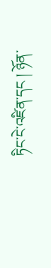ཏིང་ངེ་འཛིན་དང ། ཉོན་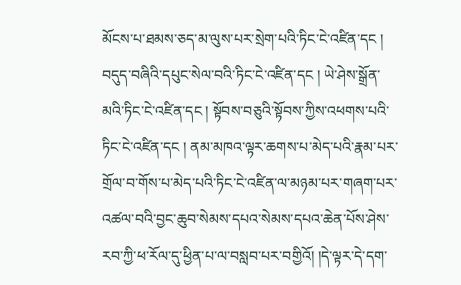མོངས་པ་ཐམས་ཅད་མ་ལུས་པར་སྲེག་པའི་ཏིང་ངེ་འཛིན་དང ། བདུད་བཞིའི་དཔུང་སེལ་བའི་ཏིང་ངེ་འཛིན་དང ། ཡེ་ཤེས་སྒྲོན་མའི་ཏིང་ངེ་འཛིན་དང ། སྟོབས་བཅུའི་སྟོབས་ཀྱིས་འཕགས་པའི་ཏིང་ངེ་འཛིན་དང ། ནམ་མཁའ་ལྟར་ཆགས་པ་མེད་པའི་རྣམ་པར་གྲོལ་བ་གོས་པ་མེད་པའི་ཏིང་ངེ་འཛིན་ལ་མཉམ་པར་གཞག་པར་འཚལ་བའི་བྱང་ཆུབ་སེམས་དཔའ་སེམས་དཔའ་ཆེན་པོས་ཤེས་རབ་ཀྱི་ཕ་རོལ་དུ་ཕྱིན་པ་ལ་བསླབ་པར་བགྱིའོ། །དེ་ལྟར་དེ་དག་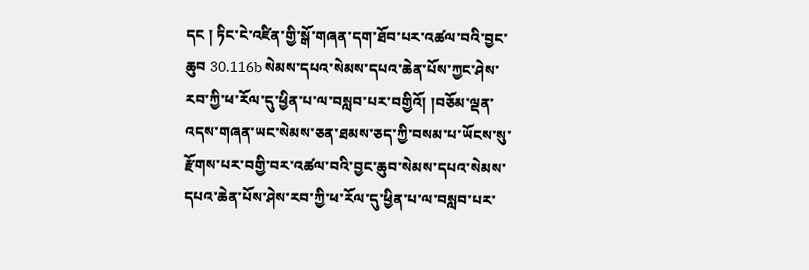དང ། ཏིང་ངེ་འཛིན་གྱི་སྒོ་གཞན་དག་ཐོབ་པར་འཚལ་བའི་བྱང་ཆུབ 30.116b སེམས་དཔའ་སེམས་དཔའ་ཆེན་པོས་ཀྱང་ཤེས་རབ་ཀྱི་ཕ་རོལ་དུ་ཕྱིན་པ་ལ་བསླབ་པར་བགྱིའོ། །བཅོམ་ལྡན་འདས་གཞན་ཡང་སེམས་ཅན་ཐམས་ཅད་ཀྱི་བསམ་པ་ཡོངས་སུ་རྫོགས་པར་བགྱི་བར་འཚལ་བའི་བྱང་ཆུབ་སེམས་དཔའ་སེམས་དཔའ་ཆེན་པོས་ཤེས་རབ་ཀྱི་ཕ་རོལ་དུ་ཕྱིན་པ་ལ་བསླབ་པར་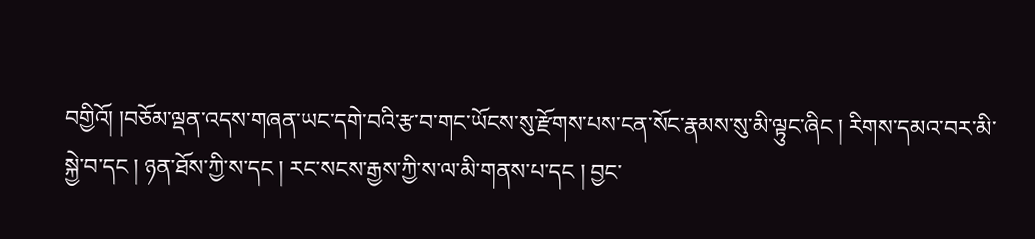བགྱིའོ། །བཅོམ་ལྡན་འདས་གཞན་ཡང་དགེ་བའི་རྩ་བ་གང་ཡོངས་སུ་རྫོགས་པས་ངན་སོང་རྣམས་སུ་མི་ལྟུང་ཞིང ། རིགས་དམའ་བར་མི་སྐྱེ་བ་དང ། ཉན་ཐོས་ཀྱི་ས་དང ། རང་སངས་རྒྱས་ཀྱི་ས་ལ་མི་གནས་པ་དང ། བྱང་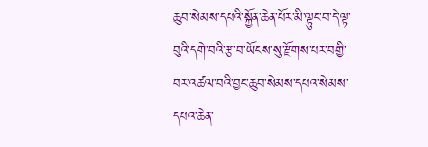ཆུབ་སེམས་དཔའི་སྐྱོན་ཆེན་པོར་མི་ལྟུང་བ་དེ་ལྟ་བུའི་དགེ་བའི་རྩ་བ་ཡོངས་སུ་རྫོགས་པར་བགྱི་བར་འཚལ་བའི་བྱང་ཆུབ་སེམས་དཔའ་སེམས་དཔའ་ཆེན་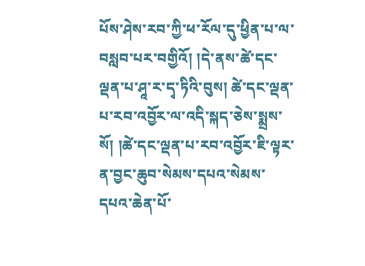པོས་ཤེས་རབ་ཀྱི་ཕ་རོལ་དུ་ཕྱིན་པ་ལ་བསླབ་པར་བགྱིའོ། །དེ་ནས་ཚེ་དང་ལྡན་པ་ཤཱ་ར་དྭ་ཏིའི་བུས། ཚེ་དང་ལྡན་པ་རབ་འབྱོར་ལ་འདི་སྐད་ཅེས་སྨྲས་སོ། །ཚེ་དང་ལྡན་པ་རབ་འབྱོར་ཇི་ལྟར་ན་བྱང་ཆུབ་སེམས་དཔའ་སེམས་དཔའ་ཆེན་པོ་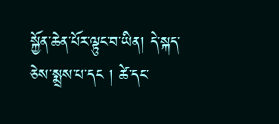སྐྱོན་ཆེན་པོར་ལྟུང་བ་ཡིན། དེ་སྐད་ཅེས་སྨྲས་པ་དང ། ཚེ་དང་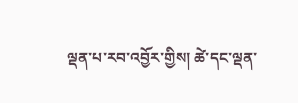ལྡན་པ་རབ་འབྱོར་གྱིས། ཚེ་དང་ལྡན་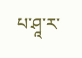པ་ཤཱ་ར་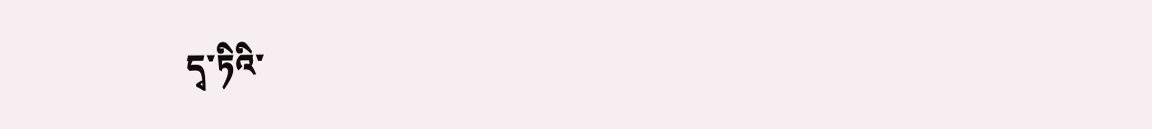དྭ་ཏིའི་